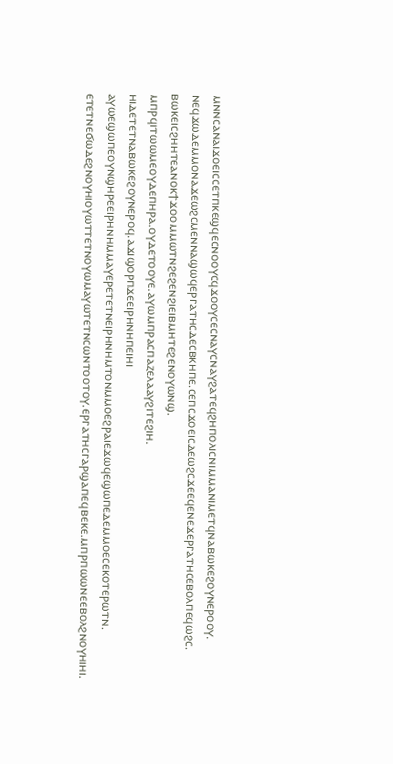ⲙⲛⲛⲥⲁⲛⲁⲓϫⲟⲉⲓⲥⲥⲉⲧⲡⲕⲉϣϥⲉⲥⲛⲟⲟⲩⲥϥϫⲟⲟⲩⲥⲉⲥⲛⲁⲩⲥⲛⲁⲩϩⲁⲧⲉϥϩⲏⲡⲟⲗⲓⲥⲛⲓⲙⲙⲁⲛⲓⲙⲉⲧϥⲛⲁⲃⲱⲕⲉϩⲟⲩⲛⲉⲣⲟⲟⲩ.
ⲛⲉϥϫⲱⲇⲉⲙⲙⲟⲛⲁϫⲉⲱϩⲥⲙⲉⲛⲛⲁϣⲱϥⲉⲣⲅⲁⲧⲏⲥⲇⲉⲥⲃⲕⲏⲡⲉ.ⲥⲉⲡⲥϫⲟⲉⲓⲥⲇⲉⲱϩⲥϫⲉⲉϥⲉⲛⲉϫⲉⲣⲅⲁⲧⲏⲥⲉⲃⲟⲗⲡⲉϥⲱϩⲥ.
ⲃⲱⲕⲉⲓⲥϩⲏⲏⲧⲉⲁⲛⲟⲕϯϫⲟⲟⲙⲙⲱⲧⲛϩⲉϩⲉⲛϩⲓⲉⲓⲃⲙⲏⲧⲉϩⲉⲛⲟⲩⲱⲛϣ.
ⲙⲡⲣϥⲓⲧⲱⲱⲙⲉⲟⲩⲇⲉⲡⲏⲣⲁ.ⲟⲩⲇⲉⲧⲟⲟⲩⲉ.ⲁⲩⲱⲙⲡⲣⲁⲥⲡⲁⲍⲉⲗⲁⲁⲩϩⲓⲧⲉϩⲓⲏ.
ⲏⲓⲇⲉⲧⲉⲧⲛⲁⲃⲱⲕⲉϩⲟⲩⲛⲉⲣⲟϥ.ⲁϫⲓϣⲟⲣⲡϫⲉⲉⲓⲣⲏⲛⲏⲡⲉⲓⲏⲓ
ⲁⲩⲱⲉϣⲱⲡⲉⲟⲩⲛϣⲏⲣⲉⲉⲓⲣⲏⲛⲏⲙⲙⲁⲩⲉⲣⲉⲧⲉⲧⲛⲉⲓⲣⲏⲛⲏⲙⲧⲟⲛⲙⲙⲟⲉϩⲣⲁⲓⲉϫⲱϥⲉϣⲱⲡⲉⲇⲉⲙⲙⲟⲉⲥⲉⲕⲟⲧⲉⲣⲱⲧⲛ.
ⲉⲧⲉⲧⲛⲉϭⲱⲇⲉϩⲛⲟⲩⲏⲓⲟⲩⲱⲧⲧⲉⲧⲛⲟⲩⲱⲙⲁⲩⲱⲧⲉⲧⲛⲥⲱⲛⲧⲟⲟⲧⲟⲩ.ⲉⲣⲅⲁⲧⲏⲥⲅⲁⲣϣⲁⲡⲉϥⲃⲉⲕⲉ.ⲙⲡⲣⲡⲱⲱⲛⲉⲉⲃⲟⲗϩⲛⲟⲩⲏⲓⲏⲓ.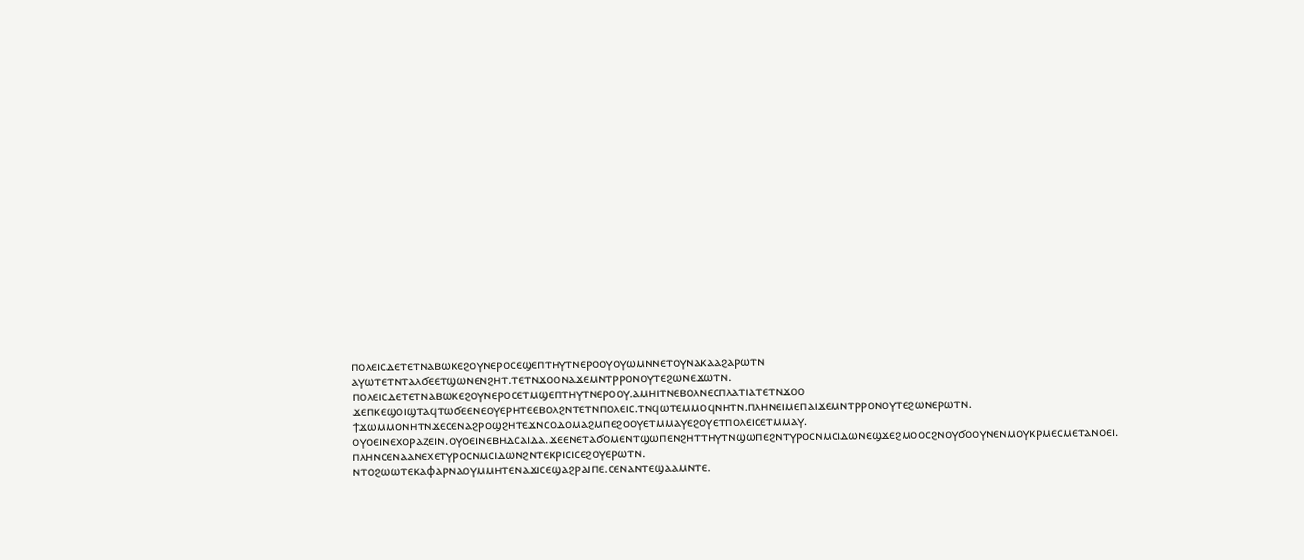ⲡⲟⲗⲉⲓⲥⲇⲉⲧⲉⲧⲛⲁⲃⲱⲕⲉϩⲟⲩⲛⲉⲣⲟⲥⲉϣⲉⲡⲧⲏⲩⲧⲛⲉⲣⲟⲟⲩⲟⲩⲱⲙⲛⲛⲉⲧⲟⲩⲛⲁⲕⲁⲁϩⲁⲣⲱⲧⲛ
ⲁⲩⲱⲧⲉⲧⲛⲧⲁⲗϭⲉⲉⲧϣⲱⲛⲉⲛϩⲏⲧ.ⲧⲉⲧⲛϫⲟⲟⲛⲁϫⲉⲙⲛⲧⲣⲣⲟⲛⲟⲩⲧⲉϩⲱⲛⲉϫⲱⲧⲛ.
ⲡⲟⲗⲉⲓⲥⲇⲉⲧⲉⲧⲛⲁⲃⲱⲕⲉϩⲟⲩⲛⲉⲣⲟⲥⲉⲧⲙϣⲉⲡⲧⲏⲩⲧⲛⲉⲣⲟⲟⲩ.ⲁⲙⲏⲓⲧⲛⲉⲃⲟⲗⲛⲉⲥⲡⲗⲁⲧⲓⲁⲧⲉⲧⲛϫⲟⲟ
ϫⲉⲡⲕⲉϣⲟⲓϣⲧⲁϥⲧⲱϭⲉⲉⲛⲉⲟⲩⲉⲣⲏⲧⲉⲉⲃⲟⲗϩⲛⲧⲉⲧⲛⲡⲟⲗⲉⲓⲥ.ⲧⲛϥⲱⲧⲉⲙⲙⲟϥⲛⲏⲧⲛ.ⲡⲗⲏⲛⲉⲓⲙⲉⲡⲁⲓϫⲉⲙⲛⲧⲣⲣⲟⲛⲟⲩⲧⲉϩⲱⲛⲉⲣⲱⲧⲛ.
ϯϫⲱⲙⲙⲟⲛⲏⲧⲛϫⲉⲥⲉⲛⲁϩⲣⲟϣϩⲏⲧⲉϫⲛⲥⲟⲇⲟⲙⲁϩⲙⲡⲉϩⲟⲟⲩⲉⲧⲙⲙⲁⲩⲉϩⲟⲩⲉⲧⲡⲟⲗⲉⲓⲥⲉⲧⲙⲙⲁⲩ.
ⲟⲩⲟⲉⲓⲛⲉⲭⲟⲣⲁⲍⲉⲓⲛ.ⲟⲩⲟⲉⲓⲛⲉⲃⲏⲇⲥⲁⲓⲇⲁ.ϫⲉⲉⲛⲉⲧⲁϭⲟⲙⲉⲛⲧϣⲱⲡⲉⲛϩⲏⲧⲧⲏⲩⲧⲛϣⲱⲡⲉϩⲛⲧⲩⲣⲟⲥⲛⲙⲥⲓⲇⲱⲛⲉϣϫⲉϩⲙⲟⲟⲥϩⲛⲟⲩϭⲟⲟⲩⲛⲉⲛⲙⲟⲩⲕⲣⲙⲉⲥⲙⲉⲧⲁⲛⲟⲉⲓ.
ⲡⲗⲏⲛⲥⲉⲛⲁⲁⲛⲉⲭⲉⲧⲩⲣⲟⲥⲛⲙⲥⲓⲇⲱⲛϩⲛⲧⲉⲕⲣⲓⲥⲓⲥⲉϩⲟⲩⲉⲣⲱⲧⲛ.
ⲛⲧⲟϩⲱⲱⲧⲉⲕⲁⲫⲁⲣⲛⲁⲟⲩⲙⲙⲏⲧⲉⲛⲁϫⲓⲥⲉϣⲁϩⲣⲁⲓⲡⲉ.ⲥⲉⲛⲁⲛⲧⲉϣⲁⲁⲙⲛⲧⲉ.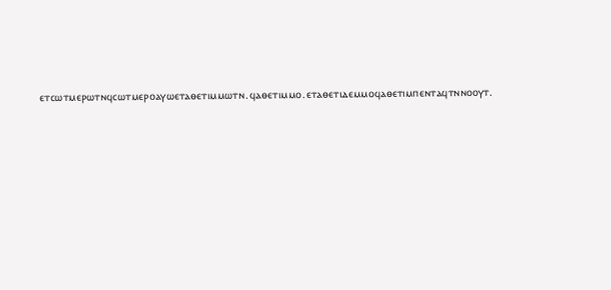ⲉⲧⲥⲱⲧⲙⲉⲣⲱⲧⲛϥⲥⲱⲧⲙⲉⲣⲟⲁⲩⲱⲉⲧⲁⲑⲉⲧⲓⲙⲙⲱⲧⲛ.ϥⲁⲑⲉⲧⲓⲙⲙⲟ.ⲉⲧⲁⲑⲉⲧⲓⲇⲉⲙⲙⲟϥⲁⲑⲉⲧⲓⲙⲡⲉⲛⲧⲁϥⲧⲛⲛⲟⲟⲩⲧ.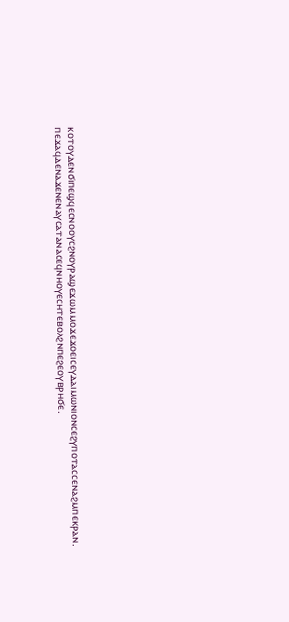ⲕⲟⲧⲟⲩⲇⲉⲛϭⲓⲡⲉϣϥⲉⲥⲛⲟⲟⲩⲥϩⲛⲟⲩⲣⲁϣⲉϫⲱⲙⲙⲟϫⲉϫⲟⲉⲓⲥⲉⲩⲇⲁⲓⲙⲱⲛⲓⲟⲛⲥⲉϩⲩⲡⲟⲧⲁⲥⲥⲉⲛⲁϩⲙⲡⲉⲕⲣⲁⲛ.
ⲡⲉϫⲁϥⲇⲉⲛⲁϫⲉⲛⲉⲛⲁⲩⲥⲁⲧⲁⲛⲁⲥⲉϥⲛⲏⲟⲩⲉⲥⲏⲧⲉⲃⲟⲗϩⲛⲡⲉϩⲉⲟⲩⲃⲣⲏϭⲉ.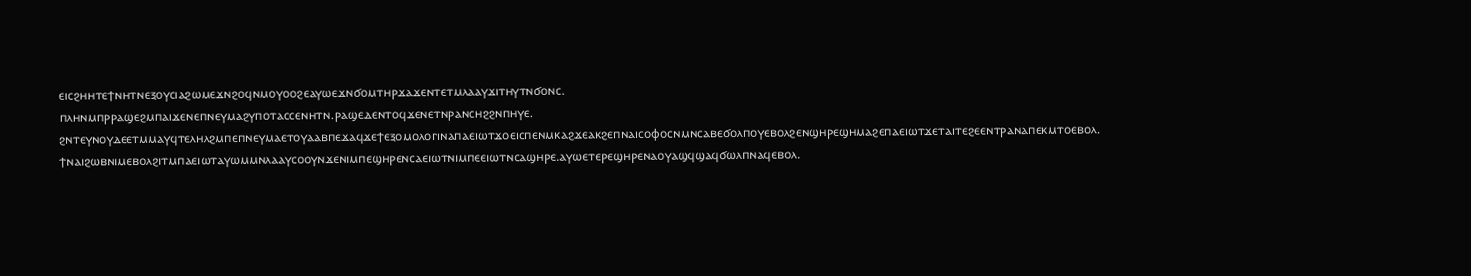ⲉⲓⲥϩⲏⲏⲧⲉϯⲛⲏⲧⲛⲉⲝⲟⲩⲥⲓⲁϩⲱⲙⲉϫⲛϩⲟϥⲛⲙⲟⲩⲟⲟϩⲉⲁⲩⲱⲉϫⲛϭⲟⲙⲧⲏⲣϫⲁϫⲉⲛⲧⲉⲧⲙⲗⲁⲁⲩϫⲓⲧⲏⲩⲧⲛϭⲟⲛⲥ.
ⲡⲗⲏⲛⲙⲡⲣⲣⲁϣⲉϩⲙⲡⲁⲓϫⲉⲛⲉⲡⲛⲉⲩⲙⲁϩⲩⲡⲟⲧⲁⲥⲥⲉⲛⲏⲧⲛ.ⲣⲁϣⲉⲇⲉⲛⲧⲟϥϫⲉⲛⲉⲧⲛⲣⲁⲛⲥⲏϩϩⲛⲡⲏⲩⲉ.
ϩⲛⲧⲉⲩⲛⲟⲩⲇⲉⲉⲧⲙⲙⲁⲩϥⲧⲉⲗⲏⲗϩⲙⲡⲉⲡⲛⲉⲩⲙⲁⲉⲧⲟⲩⲁⲁⲃⲡⲉϫⲁϥϫⲉϯⲉⲝⲟⲙⲟⲗⲟⲅⲓⲛⲁⲡⲁⲉⲓⲱⲧϫⲟⲉⲓⲥⲡⲉⲛⲙⲕⲁϩϫⲉⲁⲕϩⲉⲡⲛⲁⲓⲥⲟⲫⲟⲥⲛⲙⲛⲥⲁⲃⲉϭⲟⲗⲡⲟⲩⲉⲃⲟⲗϩⲉⲛϣⲏⲣⲉϣⲏⲙⲁϩⲉⲡⲁⲉⲓⲱⲧϫⲉⲧⲁⲓⲧⲉϩⲉⲉⲛⲧⲣⲁⲛⲁⲡⲉⲕⲙⲧⲟⲉⲃⲟⲗ.
ϯⲛⲁⲓϩⲱⲃⲛⲓⲙⲉⲃⲟⲗϩⲓⲧⲙⲡⲁⲉⲓⲱⲧⲁⲩⲱⲙⲙⲛⲗⲁⲁⲩⲥⲟⲟⲩⲛϫⲉⲛⲓⲙⲡⲉϣⲏⲣⲉⲛⲥⲁⲉⲓⲱⲧⲛⲓⲙⲡⲉⲉⲓⲱⲧⲛⲥⲁϣⲏⲣⲉ.ⲁⲩⲱⲉⲧⲉⲣⲉϣⲏⲣⲉⲛⲁⲟⲩⲁϣϥϣⲁϥϭⲱⲗⲡⲛⲁϥⲉⲃⲟⲗ.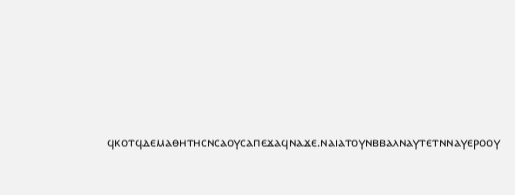ϥⲕⲟⲧϥⲇⲉⲙⲁⲑⲏⲧⲏⲥⲛⲥⲁⲟⲩⲥⲁⲡⲉϫⲁϥⲛⲁϫⲉ.ⲛⲁⲓⲁⲧⲟⲩⲛⲃⲃⲁⲗⲛⲁⲩⲧⲉⲧⲛⲛⲁⲩⲉⲣⲟⲟⲩ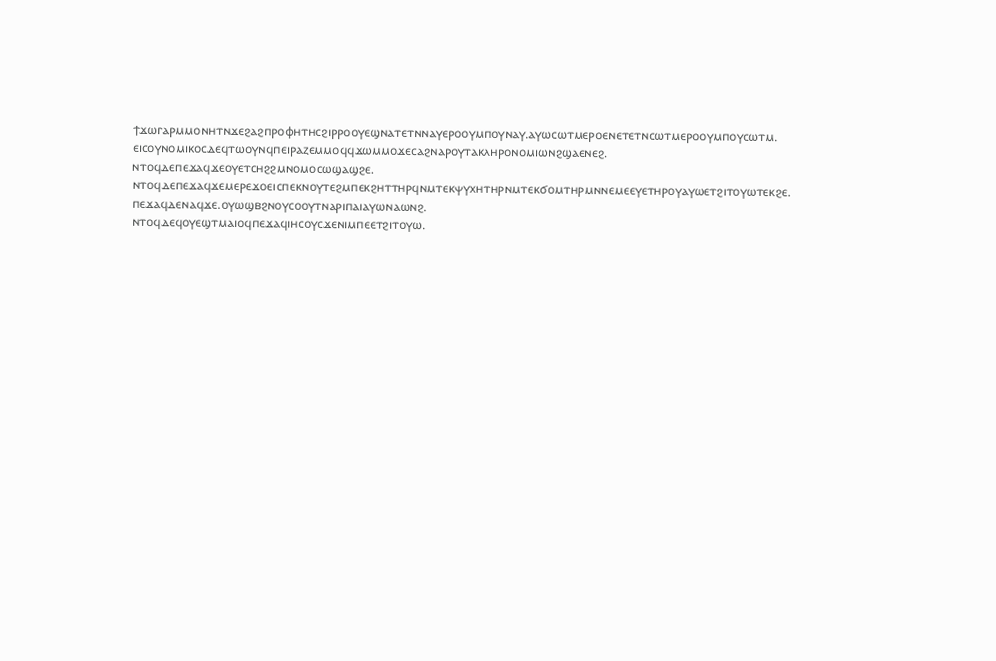ϯϫⲱⲅⲁⲣⲙⲙⲟⲛⲏⲧⲛϫⲉϩⲁϩⲡⲣⲟⲫⲏⲧⲏⲥϩⲓⲣⲣⲟⲟⲩⲉϣⲛⲁⲧⲉⲧⲛⲛⲁⲩⲉⲣⲟⲟⲩⲙⲡⲟⲩⲛⲁⲩ.ⲁⲩⲱⲥⲱⲧⲙⲉⲣⲟⲉⲛⲉⲧⲉⲧⲛⲥⲱⲧⲙⲉⲣⲟⲟⲩⲙⲡⲟⲩⲥⲱⲧⲙ.
ⲉⲓⲥⲟⲩⲛⲟⲙⲓⲕⲟⲥⲇⲉϥⲧⲱⲟⲩⲛϥⲡⲉⲓⲣⲁⲍⲉⲙⲙⲟϥϥϫⲱⲙⲙⲟϫⲉⲥⲁϩⲛⲁⲣⲟⲩⲧⲁⲕⲗⲏⲣⲟⲛⲟⲙⲓⲱⲛϩϣⲁⲉⲛⲉϩ.
ⲛⲧⲟϥⲇⲉⲡⲉϫⲁϥϫⲉⲟⲩⲉⲧⲥⲏϩϩⲙⲛⲟⲙⲟⲥⲱϣⲁϣϩⲉ.
ⲛⲧⲟϥⲇⲉⲡⲉϫⲁϥϫⲉⲙⲉⲣⲉϫⲟⲉⲓⲥⲡⲉⲕⲛⲟⲩⲧⲉϩⲙⲡⲉⲕϩⲏⲧⲧⲏⲣϥⲛⲙⲧⲉⲕⲯⲩⲭⲏⲧⲏⲣⲛⲙⲧⲉⲕϭⲟⲙⲧⲏⲣⲙⲛⲛⲉⲙⲉⲉⲩⲉⲧⲏⲣⲟⲩⲁⲩⲱⲉⲧϩⲓⲧⲟⲩⲱⲧⲉⲕϩⲉ.
ⲡⲉϫⲁϥⲇⲉⲛⲁϥϫⲉ.ⲟⲩⲱϣⲃϩⲛⲟⲩⲥⲟⲟⲩⲧⲛⲁⲣⲓⲡⲁⲓⲁⲩⲱⲛⲁⲱⲛϩ.
ⲛⲧⲟϥⲇⲉϥⲟⲩⲉϣⲧⲙⲁⲓⲟϥⲡⲉϫⲁϥⲓⲏⲥⲟⲩⲥϫⲉⲛⲓⲙⲡⲉⲉⲧϩⲓⲧⲟⲩⲱ.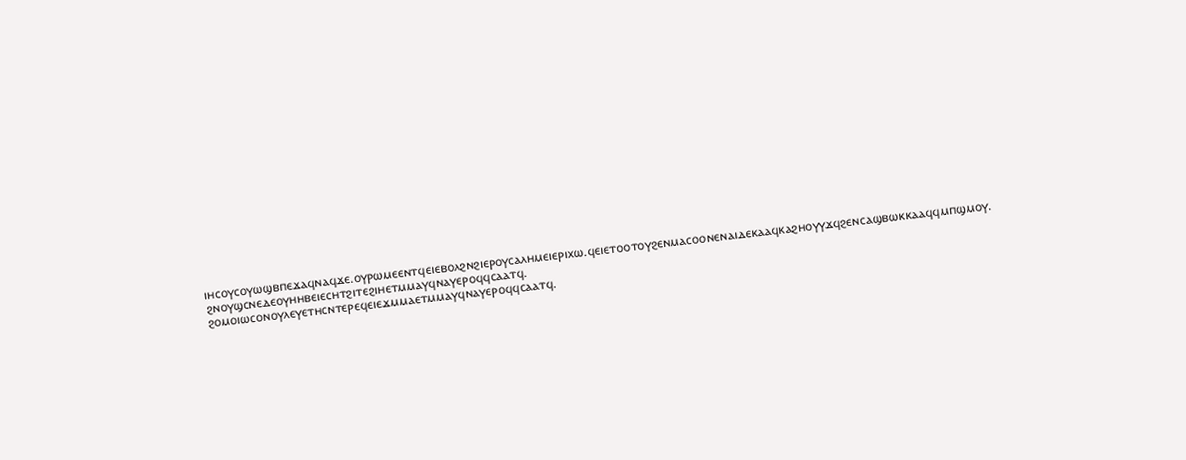ⲓⲏⲥⲟⲩⲥⲟⲩⲱϣⲃⲡⲉϫⲁϥⲛⲁϥϫⲉ.ⲟⲩⲣⲱⲙⲉⲉⲛⲧϥⲉⲓⲉⲃⲟⲗϩⲛϩⲓⲉⲣⲟⲩⲥⲁⲗⲏⲙⲉⲓⲉⲣⲓⲭⲱ.ϥⲉⲓⲉⲧⲟⲟⲧⲟⲩϩⲉⲛⲙⲁⲥⲟⲟⲛⲉⲛⲁⲓⲇⲉⲕⲁⲁϥⲕⲁϩⲏⲟⲩⲩϫϥϩⲉⲛⲥⲁϣⲃⲱⲕⲕⲁⲁϥϥⲙⲡϣⲙⲟⲩ.
ϩⲛⲟⲩϣⲥⲛⲉⲇⲉⲟⲩⲏⲏⲃⲉⲓⲉⲥⲏⲧϩⲓⲧⲉϩⲓⲏⲉⲧⲙⲙⲁⲩϥⲛⲁⲩⲉⲣⲟϥϥⲥⲁⲁⲧϥ.
ϩⲟⲙⲟⲓⲱⲥⲟⲛⲟⲩⲗⲉⲩⲉⲧⲏⲥⲛⲧⲉⲣⲉϥⲉⲓⲉϫⲙⲙⲁⲉⲧⲙⲙⲁⲩϥⲛⲁⲩⲉⲣⲟϥϥⲥⲁⲁⲧϥ.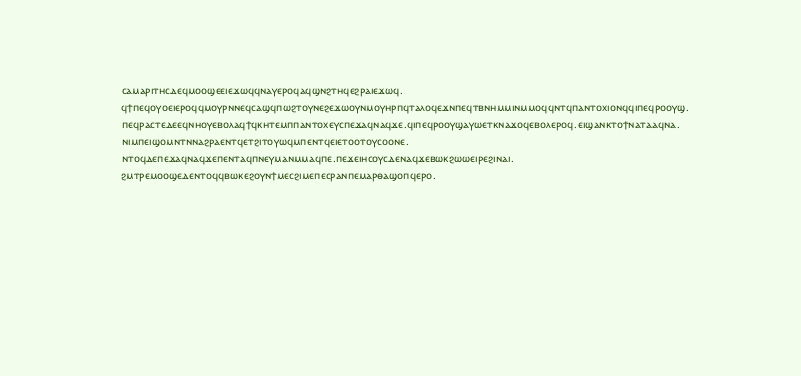ⲥⲁⲙⲁⲣⲓⲧⲏⲥⲇⲉϥⲙⲟⲟϣⲉⲉⲓⲉϫⲱϥϥⲛⲁⲩⲉⲣⲟϥⲁϥϣⲛϩⲧⲏϥⲉϩⲣⲁⲓⲉϫⲱϥ.
ϥϯⲡⲉϥⲟⲩⲟⲉⲓⲉⲣⲟϥϥⲙⲟⲩⲣⲛⲛⲉϥⲥⲁϣϥⲡⲱϩⲧⲟⲩⲛⲉϩⲉϫⲱⲟⲩⲛⲙⲟⲩⲏⲣⲡϥⲧⲁⲗⲟϥⲉϫⲛⲡⲉϥⲧⲃⲛⲏⲙⲙⲓⲛⲙⲙⲟϥϥⲛⲧϥⲡⲁⲛⲧⲟⲭⲓⲟⲛϥϥⲓⲡⲉϥⲣⲟⲟⲩϣ.
ⲡⲉϥⲣⲁⲥⲧⲉⲇⲉⲉϥⲛⲏⲟⲩⲉⲃⲟⲗⲁϥϯϥⲕⲏⲧⲉⲙⲡⲡⲁⲛⲧⲟⲭⲉⲩⲥⲡⲉϫⲁϥⲛⲁϥϫⲉ.ϥⲓⲡⲉϥⲣⲟⲟⲩϣⲁⲩⲱⲉⲧⲕⲛⲁϫⲟϥⲉⲃⲟⲗⲉⲣⲟϥ.ⲉⲓϣⲁⲛⲕⲧⲟϯⲛⲁⲧⲁⲁϥⲛⲁ.
ⲛⲓⲙⲡⲉⲓϣⲟⲙⲛⲧⲛⲛⲁϩⲣⲁⲉⲛⲧϥⲉⲧϩⲓⲧⲟⲩⲱϥⲙⲡⲉⲛⲧϥⲉⲓⲉⲧⲟⲟⲧⲟⲩⲥⲟⲟⲛⲉ.
ⲛⲧⲟϥⲇⲉⲡⲉϫⲁϥⲛⲁϥϫⲉⲡⲉⲛⲧⲁϥⲡⲛⲉⲩⲙⲁⲛⲙⲙⲁϥⲡⲉ.ⲡⲉϫⲉⲓⲏⲥⲟⲩⲥⲇⲉⲛⲁϥϫⲉⲃⲱⲕϩⲱⲱⲉⲓⲣⲉϩⲓⲛⲁⲓ.
ϩⲙⲧⲣⲉⲙⲟⲟϣⲉⲇⲉⲛⲧⲟϥϥⲃⲱⲕⲉϩⲟⲩⲛϯⲙⲉⲥϩⲓⲙⲉⲡⲉⲥⲣⲁⲛⲡⲉⲙⲁⲣⲑⲁϣⲟⲡϥⲉⲣⲟ.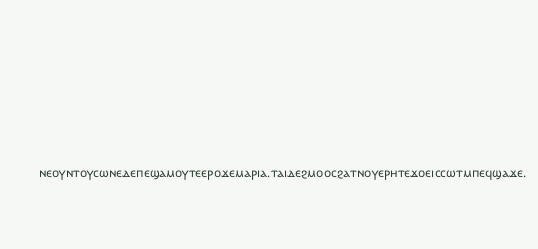ⲛⲉⲟⲩⲛⲧⲟⲩⲥⲱⲛⲉⲇⲉⲡⲉϣⲁⲙⲟⲩⲧⲉⲉⲣⲟϫⲉⲙⲁⲣⲓⲁ.ⲧⲁⲓⲇⲉϩⲙⲟⲟⲥϩⲁⲧⲛⲟⲩⲉⲣⲏⲧⲉϫⲟⲉⲓⲥⲥⲱⲧⲙⲡⲉϥϣⲁϫⲉ.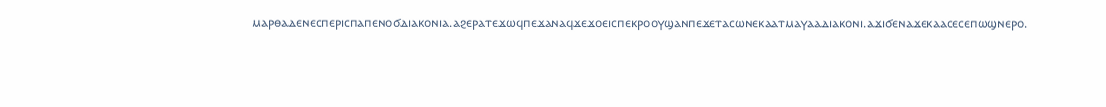ⲙⲁⲣⲑⲁⲇⲉⲛⲉⲥⲡⲉⲣⲓⲥⲡⲁⲡⲉⲛⲟϭⲇⲓⲁⲕⲟⲛⲓⲁ.ⲁϩⲉⲣⲁⲧⲉϫⲱϥⲡⲉϫⲁⲛⲁϥϫⲉϫⲟⲉⲓⲥⲡⲉⲕⲣⲟⲟⲩϣⲁⲛⲡⲉϫⲉⲧⲁⲥⲱⲛⲉⲕⲁⲁⲧⲙⲁⲩⲁⲁⲇⲓⲁⲕⲟⲛⲓ.ⲁϫⲓϭⲉⲛⲁϫⲉⲕⲁⲁⲥⲉⲥⲉⲡⲱϣⲛⲉⲣⲟ.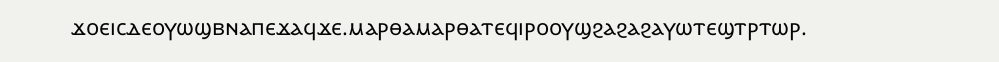ϫⲟⲉⲓⲥⲇⲉⲟⲩⲱϣⲃⲛⲁⲡⲉϫⲁϥϫⲉ.ⲙⲁⲣⲑⲁⲙⲁⲣⲑⲁⲧⲉϥⲓⲣⲟⲟⲩϣϩⲁϩⲁϩⲁⲩⲱⲧⲉϣⲧⲣⲧⲱⲣ.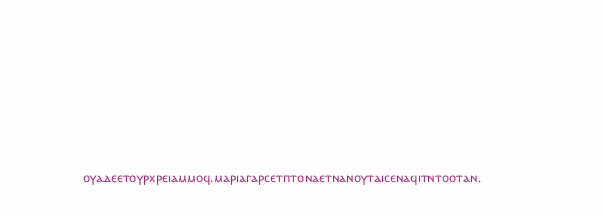ⲟⲩⲁⲇⲉⲉⲧⲟⲩⲣⲭⲣⲉⲓⲁⲙⲙⲟϥ.ⲙⲁⲣⲓⲁⲅⲁⲣⲥⲉⲧⲡⲧⲟⲛⲁⲉⲧⲛⲁⲛⲟⲩⲧⲁⲓⲥⲉⲛⲁϥⲓⲧⲛⲧⲟⲟⲧⲁⲛ.